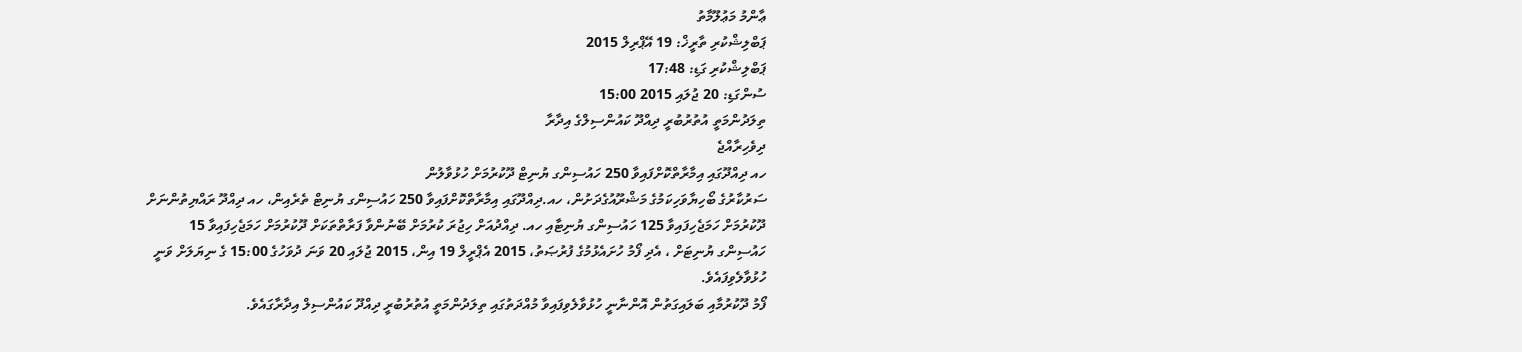ޢާންމު މަޢުލޫމާތު
ޕަބްލިޝްކުރި ތާރީޚް: 19 އޭޕްރިލް 2015
ޕަބްލިޝްކުރި ގަޑި: 17:48
ސުންގަޑި: 20 ޖުލައި 2015 15:00
ތިލަދުންމަތީ އުތުރުބުރީ ދިއްދޫ ކައުންސިލްގެ އިދާރާ
ދިވެހިރާއްޖެ
ހއ ދިއްދޫގައި އިމާރާތްކޮށްފައިވާ 250 ހައުސިންގ ޔުނިޓް ދޫކުރުމަށް ހުޅުވާލުން
ސަރުކާރުގެ ބޯހިޔާވަހިކަމުގެ މަޝްރޫއުގެދަށުން، ހއ.ދިއްދޫގައި އިމާރާތްކޮށްފައިވާ 250 ހައުސިންގ ޔުނިޓް ތެރެއިން، ހއ ދިއްދޫ ރައްޔިތުންނަށް ދޫކުރުމަށް ހަމަޖެހިފައިވާ 125 ހައުސިންގ ޔުނިޓާއި ހއ. ދިއްދުއަށް ހިޖުރަ ކުރުމަށް ބޭނުންވާ ފަރާތްތަކަށް ދޫކުރުމަށް ހަމަޖެހިފައިވާ 15 ހައުސިންގ ޔުނިޓަށް ، އެދި ފޯމު ހުށައެޅުމުގެ ފުރުޞަތު، 2015 އެޕްރީލް 19 އިން، 2015 ޖުލައި 20 ވަނަ ދުވަހުގެ 15:00 ގެ ނިޔަލަށް ވަނީ ހުޅުވާލެވިފައެވެ.
ފޯމު ދޫކުރުމާއި ބަލައިގަތުން އޮންނާނީ ހުޅުވާލެވިފައިވާ މުއްދަތުގައި ތިލަދުންމަތީ އުތުރުބުރީ ދިއްދޫ ކައުންސިލް އިދާރާގައެވެ.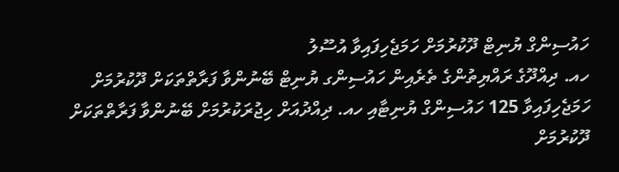ހައުސިންގް ޔުނިޓް ދޫކުރުމަށް ހަމަޖެހިފައިވާ އުސޫލު
ހއ. ދިއްދޫގެ ރައްޔިތުންގެ ތެރެއިން ހައުސިންގ ޔުނިޓް ބޭނުންވާ ފަރާތްތަކަށް ދޫކުރުމަށް ހަމަޖެހިފައިވާ 125 ހައުސިންގް ޔުނިޓާއި ހއ. ދިއްދުއަށް ހިޖުރަކުރުމަށް ބޭނުންވާ ފަރާތްތަކަށް ދޫކުރުމަށް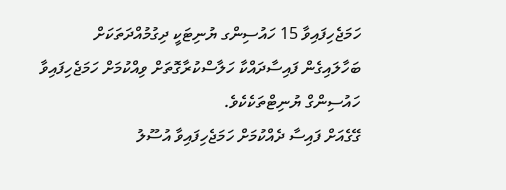ހަމަޖެހިފައިވާ 15 ހައުސިންގ ޔުނިޓަކީ ދިގުމުއްދަތަކަށް ބަހާލައިގެން ފައިސާދައްކާ ހަލާސްކުރާގޮތަށް ވިއްކުމަށް ހަމަޖެހިފައިވާ ހައުސިންގް ޔުނިޓްތަކެކެވެ.
ގޭގެއަށް ފައިސާ ދެއްކުމަށް ހަމަޖެހިފައިވާ އުސޫލު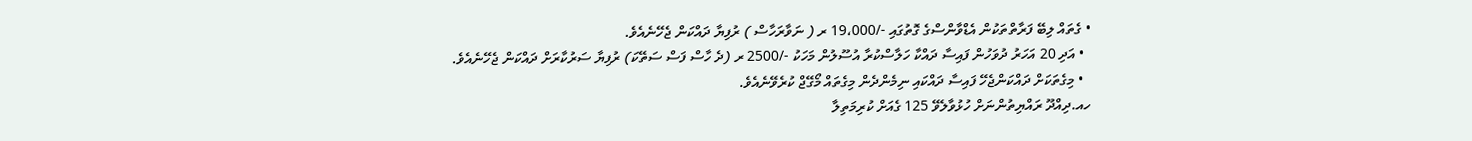• ގެތައް ލިބޭ ފަރާތްތަކުން އެޑްވާންސްގެ ގޮތުގައި -/19،000 ރ ( ނަވާރަހާސް ) ރުފިޔާ ދައްކަން ޖެހޭނެއެވެ.
  • އަދި 20 އަހަރު ދުވަހުން ފައިސާ ދައްކާ ހަލާސްކުރާ އުސޫލުން މަހަކު -/2500 ރ (ދެ ހާސް ފަސް ސަތޭކަ) ރުފިޔާ ސަރުކާރަށް ދައްކަން ޖެހޭނެއެވެ.
  • މިގެތަކަށް ދައްކަންޖެހޭ ފައިސާ ދައްކައި ނިމެންދެން މިގެތައް މޯގޭޖް ކުރެވޭނެއެވެ.
ހއ.ދިއްދޫ ރައްޔިތުންނަށް ހުޅުވާލެވޭ 125 ގެއަށް ކުރިމަތިލާ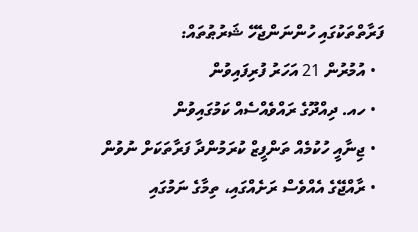ފަރާތްތަކުގައި ހުންނަންޖެހޭ ޝަރުޠުތައް:
  • އުމުރުން 21 އަހަރު ފުރިފައިވުން
  • ހއ. ދިއްދޫގެ ރައްވެއްސެއް ކަމުގައިވުން
  • ޖިނާއީ ހުކުމެއް ތަންފީޒް ކުރަމުންދާ ފަރާތަކަށް ނުވުން
  • ރާއްޖޭގެ އެއްވެސް ރަށެއްގައި، ތިމާގެ ނަމުގައި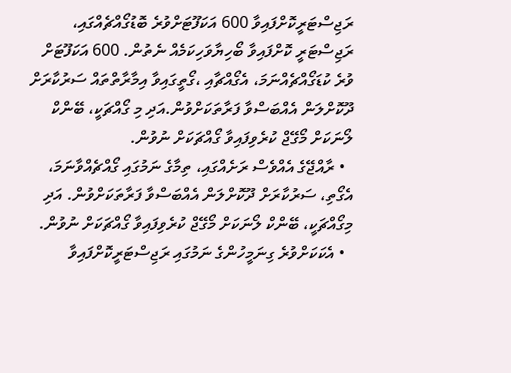ރަޖިސްޓަރީކޮށްފައިވާ 600 އަކަފޫޓަށްވުރެ ބޮޑުގޯއްޗެއްގައި، ރަޖިސްޓަރީ ކޮށްފައިވާ ބޯހިޔާވަހިކަމެއް ނެތުން. 600 އަކަފޫޓަށް ވުރެ ކުޑަގޯއްޗެއްނަމަ، އެގޯއްޗާއި ،ގޯތީގައިވާ އިމާރާތްތައް ސަރުކާރަށް ދޫކޮށްލަން އެއްބަސްވާ ފަރާތަކަށްވުން.އަދި މި ގޯއްޗަކީ، ބޭންކް ލޯނަކަށް މޯގޭޖް ކުރެވިފައިވާ ގޯއްޗަކަށް ނުވުން.
  • ރާއްޖޭގެ އެއްވެސް ރަށެއްގައި، ތިމާގެ ނަމުގައި ގޯއްޗެއްވާނަމަ، އެގޯތި، ސަރުކާރަށް ދޫކޮށްލަން އެއްބަސްވާ ފަރާތަކަށްވުން. އަދި މިގޯއްޗަކީ، ބޭންކް ލޯނަކަށް މޯގޭޖް ކުރެވިފައިވާ ގޯއްޗަކަށް ނުވުން.
  • އެކަކަށްވުރެ ގިނަމީހުންގެ ނަމުގައި ރަޖިސްޓަރީކޮށްފައިވާ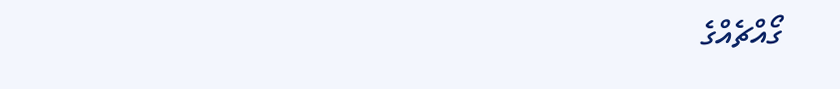ގޯއްޗެއްގެ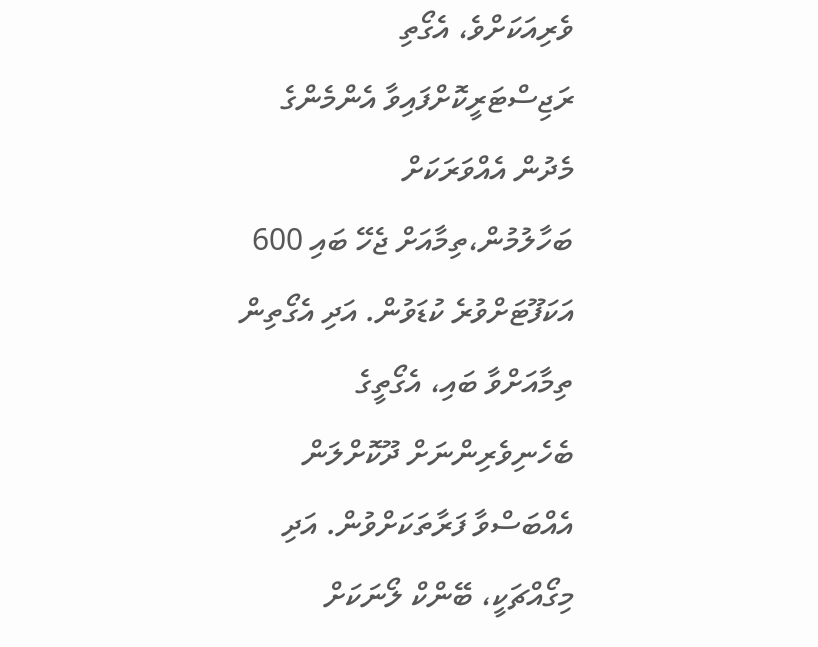ވެރިއަކަށްވެ، އެގޯތި ރަޖިސްޓަރީކޮށްފައިވާ އެންމެންގެ މެދުން އެއްވަރަކަށް ބަހާލުމުން،ތިމާއަށް ޖެހޭ ބައި 600 އަކަފޫޓަށްވުރެ ކުޑަވުން. އަދި އެގޯތިން ތިމާއަށްވާ ބައި، އެގޯތީގެ ބެހެނިވެރިންނަށް ދޫކޮށްލަން އެއްބަސްވާ ފަރާތަކަށްވުން. އަދި މިގޯއްޗަކީ، ބޭންކް ލޯނަކަށް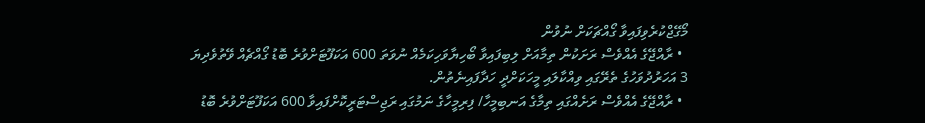މޯގޭޖްކުރެވިފައިވާ ގޯއްޗަކަށް ނުވުން
  • ރާއްޖޭގެ އެއްވެސް ރަށަކުން ތިމާއަށް ލިބިފައިވާ ބޯހިޔާވަހިކަމެއް ނުވަތަ 600 އަކަފޫޓަށްވުރެ ބޮޑު ގޯއްޗެއް ވޭތުވެދިޔަ 3 އަހަރުދުވަހުގެ ތެރޭގައި ވިއްކާލައި މީހަކަށްދީ ހަދާފައިނެތުން.
  • ރާއްޖޭގެ އެއްވެސް ރަށެއްގައި ތިމާގެ އަނބިމީހާ/ ފިރިމީހާގެ ނަމުގައި ރަޖިސްޓަރީކޮށްފައިވާ 600 އަކަފޫޓަށްވުރެ ބޮޑު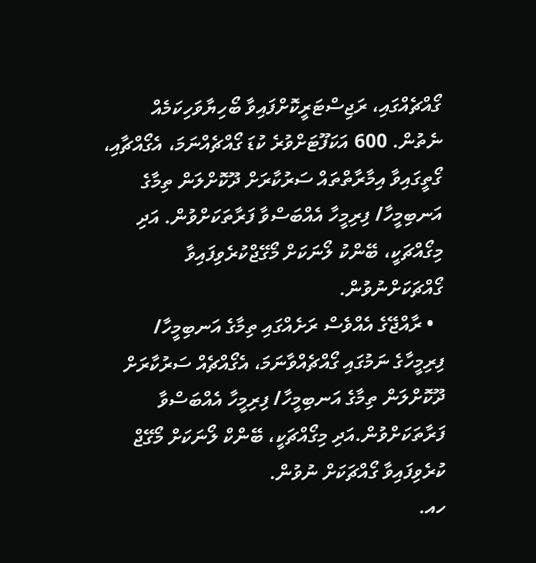ގޯއްޗެއްގައި، ރަޖިސްޓަރީކޮށްފައިވާ ބޯހިޔާވަހިކަމެއް ނެތުން. 600 އަކަފޫޓަށްވުރެ ކުޑަ ގޯއްޗެއްނަމަ، އެގޯއްޗާއި، ގޯތީގައިވާ އިމާރާތްތައް ސަރުކާރަށް ދޫކޮށްލަން ތިމާގެ އަނބިމީހާ/ ފިރިމީހާ އެއްބަސްވާ ފަރާތަކަށްވުން. އަދި މިގޯއްޗަކީ، ބޭންކު ލޯނަކަށް މޯގޭޖްކުރެވިފައިވާ ގޯއްޗަކަށްނުވުން.
  • ރާއްޖޭގެ އެއްވެސް ރަށެއްގައި ތިމާގެ އަނބިމީހާ/ ފިރިމީހާގެ ނަމުގައި ގޯއްޗެއްވާނަމަ، އެގޯއްޗެއް ސަރުކާރަށް ދޫކޮށްލަން ތިމާގެ އަނބިމީހާ/ ފިރިމީހާ އެއްބަސްވާ ފަރާތަކަށްވުން.އަދި މިގޯއްޗަކީ، ބޭންކް ލޯނަކަށް މޯގޭޖް ކުރެވިފައިވާ ގޯއްޗަކަށް ނުވުން.
ހއ.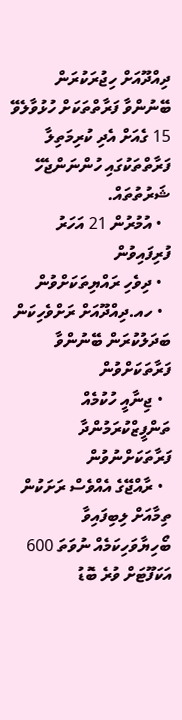ދިއްދޫއަށް ހިޖުރަކުރަން ބޭނުންވާ ފަރާތްތަކަށް ހުޅުވާލެވޭ 15 ގެއަށް އެދި ކުރިމަތިލާ ފަރާތްތަކުގައި ހުންނަންޖެހޭ ޝަރުތުތައް.
  • އުމުރުން 21 އަހަރު ފުރިފައިވުން
  • ދިވެހި ރައްޔިތަކަށްވުން
  • ހއ.ދިއްދޫއަށް ރަށްވެހިކަން ބަދަލުކުރަން ބޭނުންވާ ފަރާތަކަށްވުން
  • ޖިނާއީ ހުކުމެއް ތަންފީޒްކުރަމުންދާ ފަރާތަކަށްނުވުން
  • ރާއްޖޭގެ އެއްވެސް ރަށަކުން ތިމާއަށް ލިބިފައިވާ ބޯހިޔާވަހިކަމެއް ނުވަތަ 600 އަކަފޫޓަށް ވުރެ ބޮޑު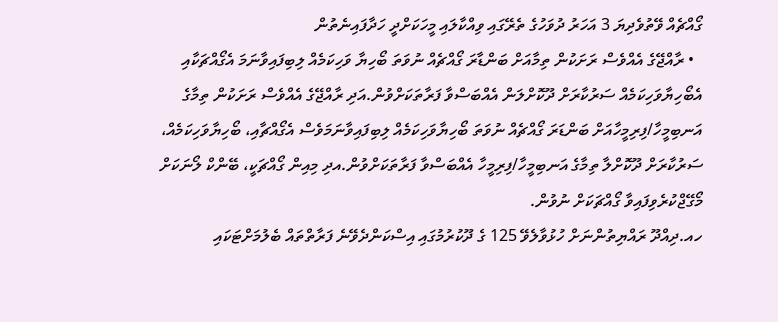ގޯއްޗެއް ވޭތުވެދިޔަ 3 އަހަރު ދުވަހުގެ ތެރޭގައި ވިއްކާލައި މީހަކަށްދީ ހަދާފައިނެތުން
  • ރާއްޖޭގެ އެއްވެސް ރަށަކުން ތިމާއަށް ބަންޑާރަ ގޯއްޗެއް ނުވަތަ ބޯހިޔާ ވަހިކަމެއް ލިބިފައިވާނަމަ އެގޯއްޗަކާއި އެބޯހިޔާވަހިކަމެއް ސަރުކާރަށް ދޫކޮށްލަން އެއްބަސްވާ ފަރާތަކަށްވުން.އަދި ރާއްޖޭގެ އެއްވެސް ރަށަކުން ތިމާގެ އަނބިމީހާ/ފިރިމީހާއަށް ބަންޑަރަ ގޯއްޗެއް ނުވަތަ ބޯހިޔާވަހިކަމެއް ލިބިފައިވާނަމަވެސް އެގޯއްޗާއި، ބޯހިޔާވަހިކަމެއް، ސަރުކާރަށް ދޫކޮށްލާ ތިމާގެ އަނބިމީހާ/ފިރިމީހާ އެއްބަސްވާ ފަރާތަކަށްވުން.އދި މިއިން ގޯއްޗަކީ، ބޭންކް ލޯނަކަށް މޯގޭޖްކުރެވިފައިވާ ގޯއްޗަކަށް ނުވުން.
ހއ.ދިއްދޫ ރައްޔިތުންނަށް ހުޅުވާލެވޭ 125 ގެ ދޫކުރުމުގައި އިސްކަންދެވޭނެ ފަރާތްތައް ބެލުމަށްޓަކައި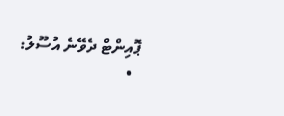ޕޮއިންޓް ދެވޭނެ އުސޫލު:
  •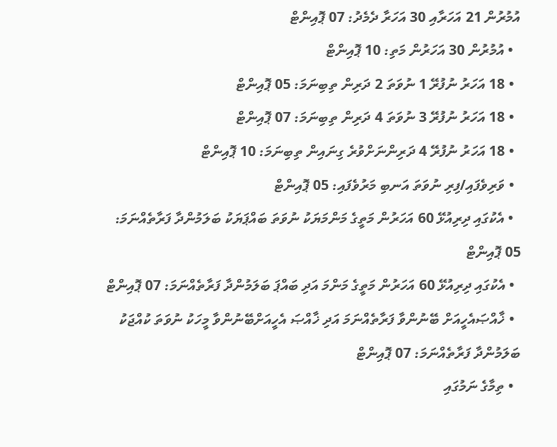އުމުރުން 21 އަހަރާއި 30 އަހަރާ ދެމެދު: 07 ޕޮއިންޓް
  • އުމުރުން 30 އަހަރުން މަތި: 10 ޕޮއިންޓް
  • 18 އަހަރު ނުފުރޭ 1 ނުވަތަ 2 ދަރިން ތިބިނަމަ: 05 ޕޮއިންޓް
  • 18 އަހަރު ނުފުރޭ 3 ނުވަތަ 4 ދަރިން ތިބިނަމަ: 07 ޕޮއިންޓް
  • 18 އަހަރު ނުފުރޭ 4 ދަރިންނަށްވުރެ ގިނައިން ތިބިނަމަ: 10 ޕޮއިންޓް
  • ވަރިވެފައި/ފިރި ނުވަތަ އަނބި މަރުވެފައި: 05 ޕޮއިންޓް
  • އެކުގައި ދިރިއުޅޭ 60 އަހަރުން މަތީގެ މަންމަޔަކު ނުވަތަ ބައްޕަޔަކު ބަލަމުންދާ ފަރާތެއްނަމަ: 05 ޕޮއިންޓް
  • އެކުގައި ދިރިއުޅޭ 60 އަހަރުން މަތީގެ މަންމަ އަދި ބައްޕަ ބަލަމުންދާ ފަރާތެއްނަމަ: 07 ޕޮއިންޓް
  • ޚާއްޞައެހީއަށް ބޭނުންވާ ފަރާތެއްނަމަ އަދި ޚާއްޞަ އެހީއަށްބޭނުންވާ މީހަކު ނުވަތަ ކުއްޖަކު ބަލަމުންދާ ފަރާތެއްނަމަ: 07 ޕޮއިންޓް
  • ތިމާގެ ނަމުގައި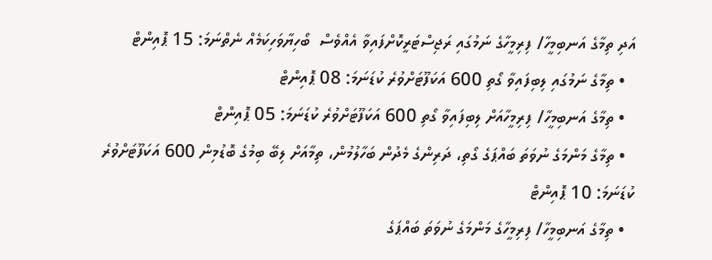އަދި ތިމާގެ އަނބިމީހާ/ ފިރިމީހާގެ ނަމުގައި ރަޖިސްޓަރީކޮށްފައިވާ އެއްވެސް  ބޯހިޔާވަހިކަމެއް ނެތްނަމަ: 15 ޕޮއިންޓް
  • ތިމާގެ ނަމުގައި ލިބިފައިވާ ގޯތި 600 އަކަފޫޓަށްވުރެ ކުޑަނަމަ: 08 ޕޮއިންޓް
  • ތިމާގެ އަނބިމީހާ/ ފިރިމީހާއަށް ލިބިފައިވާ ގޯތި 600 އަކަފޫޓަށްވުރެ ކުޑަނަމަ: 05 ޕޮއިންޓް
  • ތިމާގެ މަންމަގެ ނުވަތަ ބައްޕަގެ ގޯތި، ދަރިންގެ މެދުން ބަހާލުމުން، ތިމާއަށް ލިބޭ ބިމުގެ ބޮޑުމިން 600 އަކަފޫޓަށްވުރެ ކުޑަނަމަ: 10 ޕޮއިންޓް
  • ތިމާގެ އަނބިމީހާ/ ފިރިމީހާގެ މަންމަގެ ނުވަތަ ބައްޕަގެ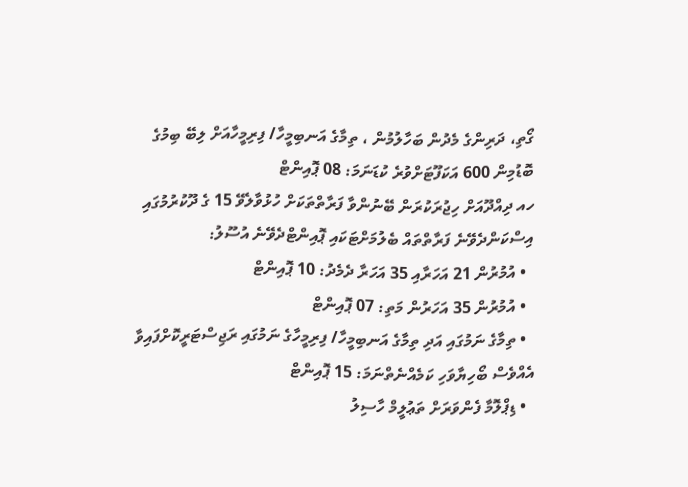ގޯތި، ދަރިންގެ މެދުން ބަހާލުމުން ، ތިމާގެ އަނބިމީހާ/ ފިރިމީހާއަށް ލިބޭ ބިމުގެ ބޮޑުމިން 600 އަކަފޫޓަށްވުރެ ކުޑަނަމަ: 08 ޕޮއިންޓް
ހއ ދިއްދޫއަށް ހިޖުރަކުރަން ބޭނުންވާ ފަރާތްތަކަށް ހުޅުވާލެވޭ 15 ގެ ދޫކުރުމުގައި އިސްކަންދެވޭނެ ފަރާތްތައް ބެލުމަށްޓަކައި ޕޮއިންޓްދެވޭނެ އުސޫލު:
  • އުމުރުން 21 އަހަރާއި 35 އަހަރާ ދެމެދު: 10 ޕޮއިންޓް
  • އުމުރުން 35 އަހަރުން މަތި: 07 ޕޮއިންޓް
  • ތިމާގެ ނަމުގައި އަދި ތިމާގެ އަނބިމީހާ/ ފިރިމީހާގެ ނަމުގައި ރަޖިސްޓަރީކޮށްފައިވާ އެއްވެސް ބޯހިޔާވަހި ކަމެއްނެތްނަމަ: 15 ޕޮއިންޓް
  • ޑިޕްލޮމާ ފެންވަރަށް ތަޢުލީމް ހާސިލު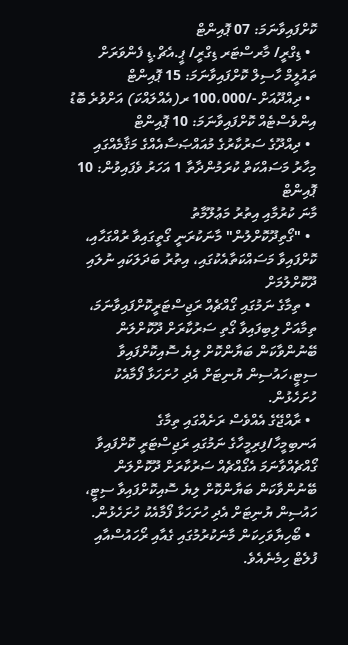ކޮށްފައިވާނަމަ: 07 ޕޮއިންޓް
  • ޑިގްރީ/ މާރސްޓަރ ޑިގްރީ/ ޕީ.އެޗް.ޑީ ފެންވަރަށް ތައުލީމް ހާސިލް ކޮށްފައިވާނަމަ: 15 ޕޮއިންޓް
  • ދިއްދޫއަށް -/100،000 ރ(އެއްލައްކަ) އަށްވުރެ ބޮޑު އިންވެސްޓެއް ކޮށްފައިވާނަމަ: 10 ޕޮއިންޓް
  • ދިއްދޫގެ ސަރުކާރުގެ މުއައްޞަސާއެއްގެ މަޤާމެއްގައި މިހާރު މަސައްކަތް ކުރަމުންދާތާ 1 އަހަރު ވެފައިވުން: 10 ޕޮއިންޓް
މާނަ ކުރުމާއި އިތުރު މަޢުލޫމާތު
  • "ގޯތިދޫކޮށްލުން" މާނަކުރަނީ ގޯތީގައިވާ ރުއްގަހާއި، ކޮށްފައިވާ މަސައްކަތާއެކުގައި، އިތުރު ބަދަލަކައި ނުލައި ދޫކޮށްލުމަށް
  • ތިމާގެ ނަމުގައި ގޯއްޗެއް ރަޖިސްޓަރީކޮށްފައިވާނަމަ، ތިމާއަށް ލިބިފައިވާ ގޯތި ސަރުކާރަށް ދޫކޮށްލަން ބޭނުންވާކަން ބަޔާންކޮށް ލިޔެ ސޮއިކޮށްފައިވާ ސިޓީ،ހައުސިން ޔުނިޓަށް އެދި ހުށަހަޅާ ފޯމާއެކު ހުށަހެޅުން.
  • ރާއްޖޭގެ އެއްވެސް ރަށެއްގައި ތިމާގެ އަނބިމީހާ/ފިރިމީހާގެ ނަމުގައި ރަޖިސްޓަރީ ކޮށްފައިވާ ގޯއްޗެއްވާނަމަ އެގޯއްޗެއް ސަރުކާރަށް ދޫކޮށްލަން ބޭނުންވާކަން ބަޔާންކޮށް ލިޔެ ސޮއިކޮށްފައިވާ ސިޓީ، ހައުސިން ޔުނިޓަށް އެދި ހުށަހަޅާ ފޯމާއެކު ހުށަހެޅުން.
  • ބޯހިޔާވަހިކަން މާނަކުރުމުގައި ގެއާއި ރޯހައުސްއާއި ފުލެޓް ހިމެނެއެވެ.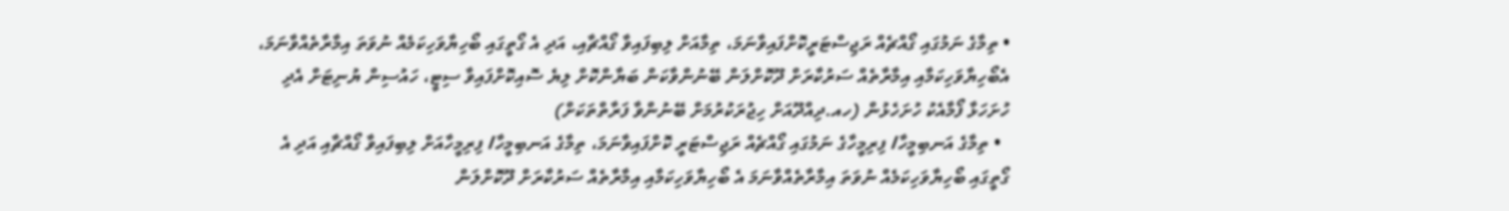• ތިމާގެ ނަމުގައި ގޯއްޗެއް ރަޖިސްޓަރީކޮށްފައިވާނަމަ، ތިމާއަށް ލިބިފައިވާ ގޯއްޗާއި، އަދި އެ ގޯތީގައި ބޯހިޔާވަހިކަމެއް ނުވަތަ އިމާރާތެއްވާނަމަ، އެބޯހިޔާވަހިކަމާއި އިމާރާތެއް ސަރުކާރަށް ދޫކޮށްލަން ބޭނުންވާކަން ބަޔާންކޮށް ލިޔެ ސޮއިކޮށްފައިވާ ސިޓީ، ހައުސިން ޔުނިޓަށް އެދި ހުށަހަޅާ ފޯމާއެކު ހުށަހެޅުން (ހއ.ދިއްދޫއަށް ހިޖުރަކުރުމަށް ބޭނުންވާ ފަރާތްތަކަށް)
  • ތިމާގެ އަނބިމީހާ/ ފިރިމީހާގެ ނަމުގައި ގޯއްޗެއް ރަޖިސްޓަރީ ކޮށްފައިވާނަމަ، ތިމާގެ އަނބިމީހާ/ ފިރިމީހާއަށް ލިބިފައިވާ ގޯއްޗާއި އަދި އެ ގޯތީގައި ބޯހިޔާވަހިކަމެއް ނުވަތަ އިމާރާތެއްވާނަމަ އެ ބޯހިޔާވަހިކަމާއި އިމާރާތެއް ސަރުކާރަށް ދޫކޮށްލަން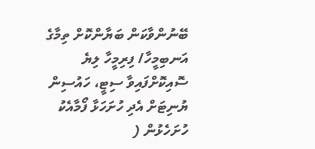ބޭނުންވާކަން ބަޔާންކޮށް ތިމާގެ އަނބިމީހާ/ ފިރިމީހާ ލިޔެ ސޮއިކޮށްފައިވާ ސިޓީ، ހައުސިން ޔުނިޓަށް އެދި ހުށަހަޅާ ފޯމާއެކު ހުށަހެޅުން (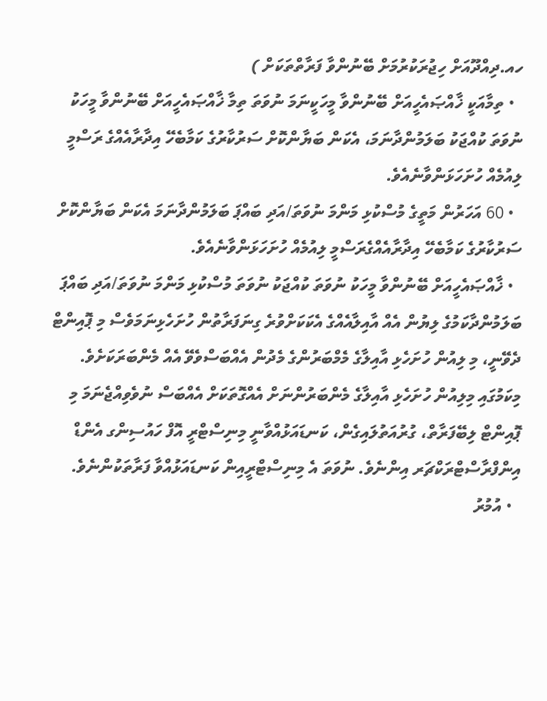ހއ.ދިއްދޫއަށް ހިޖުރަކުރުމަށް ބޭނުންވާ ފަރާތްތަކަށް )
  • ތިމާއަކީ ޚާއްޞައެހީއަށް ބޭނުންވާ މީހަކީނަމަ ނުވަތަ ތިމާ ޚާއްޞައެހީއަށް ބޭނުންވާ މީހަކު ނުވަތަ ކުއްޖަކު ބަލަމުންދާނަމަ، އެކަން ބަޔާންކޮށް ސަރުކާރުގެ ކަމާބެހޭ އިދާރާއެއްގެ ރަސްމީ ލިއުމެއް ހުށަހަޅަންވާނެއެވެ.
  • 60 އަހަރުން މަތީގެ މުސްކުޅި މަންމަ ނުވަތަ/އަދި ބައްޕަ ބަލަމުންދާނަމަ އެކަން ބަޔާންކޮށް ސަރުކާރުގެ ކަމާބެހޭ އިދާރާއެއްގެރަސްމީ ލިއުމެއް ހުށަހަޅަންވާނެއެވެ.
  • ޚާއްޞައެހީއަށް ބޭނުންވާ މީހަކު ނުވަތަ ކުއްޖަކު ނުވަތަ މުސްކުޅި މަންމަ ނުވަތަ/އަދި ބައްޕަ ބަލަމުންދާކަމުގެ ލިޔުން އެއް އާއިލާއެއްގެ އެކަކަށްވުރެ ގިނަފަރާތުން ހުށަހެޅިނަމަވެސް މި ޕޮއިންޓް ދެވޭނީ، މި ލިއުން ހުށަހެޅި އާއިލާގެ މެމްބަރުންގެ މެދުން އެއްބަސްވެވޭ އެއް މެންބަރަކަށެވެ. މިކަމުގައި މިލިއުން ހުށަހެޅި އާއިލާގެ މެންބަރުންނަށް އެއްގޮތަކަށް އެއްބަސް ނުވެވިއްޖެނަމަ މި ޕޮއިންޓް ލިބޭފަރާތް، ގުރުއަތުލައިގެން، ކަނޑައަޅުއްވާނީ މިނިސްޓްރީ އޮފް ހައުސިންގ އެންޑް އިންފްރާސްޓްރަކްޗަރ އިންނެވެ. ނުވަތަ އެ މިނިސްޓްރީއިން ކަނޑައަޅުއްވާ ފަރާތަކުންނެވެ.
  • އުމުރު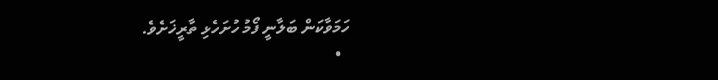ހަމަވާކަން ބަލާނީ ފޯމު ހުށަހެޅި ތާރީޚަށެވެ.
  •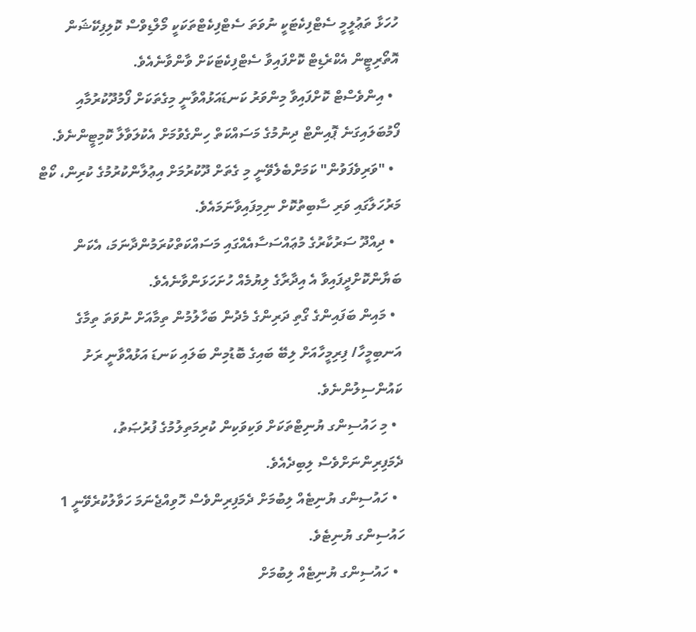ހުހަޅާ ތަޢުލީމީ ސެޓްފިކެޓަކީ ނުވަތަ ސެޓްފިކެޓްތަކަކީ މޯލްޑިވްސް ކޮލިފިކޭޝަން އޮތޯރިޓީން އެކްރެޑިޓް ކޮށްފައިވާ ސެޓްފިކެޓަކަށް ވާންވާނެއެވެ.
  • އިންވެސްޓް ކޮށްފައިވާ މިންވަރު ކަނޑައަޅުއްވާނީ މިގެތަކަށް ފޯމުދޫކުރުމާއި ފޯމުބަލައިގަނެ ޕޮއިންޓް ދިނުމުގެ މަސައްކަތް ހިންގެވުމަށް އެކުލަވާލާ ކޮމިޓީންނެވެ.
  • "ވަރިވެފަވުން" ކަމަށްބެލެވޭނީ މި ގެތަށް ދޫކުރުމަށް އިޢުލާންކުރުމުގެ ކުރިން، ކޯޓް މަރުހަލާގައި ވަރި ސާބިތުކޮށް ނިމިފައިވާނަމައެވެ.
  • ދިއްދޫ ސަރުކާރުގެ މުޢައްސަސާއެއްގައި މަސައްކަތްކުރަމުންދާނަމަ، އެކަން ބަޔާންކޮށްދީފައިވާ އެ އިދާރާގެ ލިޔުމެއް ހުށަހަޅަންވާނެއެވެ.
  • މައިން ބަފައިންގެ ގޯތި ދަރިންގެ މެދުން ބަހާލުމުން ތިމާއަށް ނުވަތަ ތިމާގެ އަނބިމީހާ/ ފިރިމީހާއަށް ލިބޭ ބައިގެ ބޮޑުމިން ބަލައި ކަނޑަ އަޅުއްވާނީ ރަށު ކައުންސިލުންނެވެ.
  • މި ހައުސިންގ ޔުނިޓްތަކަށް ވަކިވަކިން ކުރިމަތިލުމުގެ ފުރުޞަތު، ދެމަފިރިންނަށްވެސް ލިބިދެއެވެ.
  • ހައުސިންގ ޔުނިޓެއް ލިބުމަށް ދެމަފިރިންވެސް ހޮވިއްޖެނަމަ ހަވާލުކުރެވޭނީ 1 ހައުސިންގ ޔުނިޓެވެ.
  • ހައުސިންގ ޔުނިޓެއް ލިބުމަށް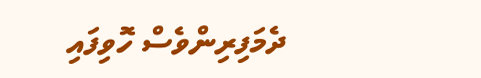ދެމަފިރިންވެސް ހޮވިފައި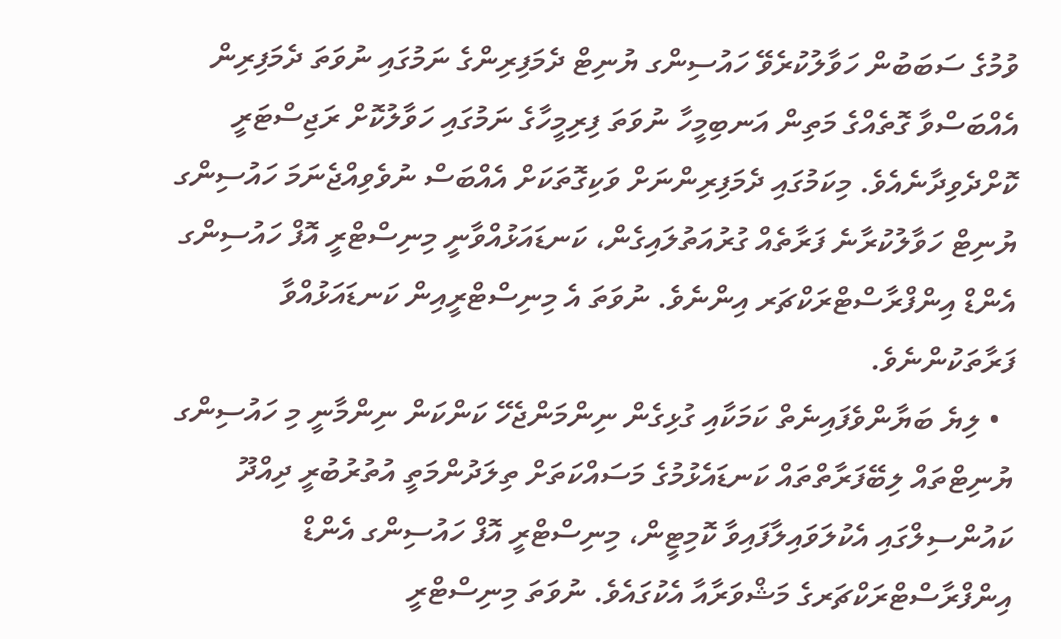ވުމުގެ ސަބަބުން ހަވާލުކުރެވޭ ހައުސިންގ ޔުނިޓް ދެމަފިރިންގެ ނަމުގައި ނުވަތަ ދެމަފިރިން އެއްބަސްވާ ގޮތެއްގެ މަތިން އަނބިމީހާ ނުވަތަ ފިރިމީހާގެ ނަމުގައި ހަވާލުކޮށް ރަޖިސްޓަރީ ކޮށްދެވިދާނެއެވެ. މިކަމުގައި ދެމަފިރިންނަށް ވަކިގޮތަކަށް އެއްބަސް ނުވެވިއްޖެނަމަ ހައުސިންގ ޔުނިޓް ހަވާލުކުރާނެ ފަރާތެއް ގުރުއަތުލައިގެން، ކަނޑައަޅުއްވާނީ މިނިސްޓްރީ އޮފް ހައުސިންގ އެންޑް އިންފްރާސްޓްރަކްޗަރ އިންނެވެ. ނުވަތަ އެ މިނިސްޓްރީއިން ކަނޑައަޅުއްވާ ފަރާތަކުންނެވެ.
  • ލިޔެ ބަޔާންވެފައިނެތް ކަމަކާއި ގުޅިގެން ނިންމަންޖެހޭ ކަންކަން ނިންމާނީ މި ހައުސިންގ ޔުނިޓްތައް ލިބޭފަރާތްތައް ކަނޑައެޅުމުގެ މަސައްކަތަށް ތިލަދުންމަތީ އުތުރުބުރީ ދިއްދޫ ކައުންސިލްގައި އެކުލަވައިލާފައިވާ ކޮމިޓީން، މިނިސްޓްރީ އޮފް ހައުސިންގ އެންޑް އިންފްރާސްޓްރަކްޗަރގެ މަޝްވަރާއާ އެކުގައެވެ. ނުވަތަ މިނިސްޓްރީ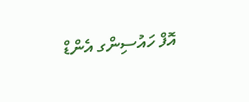އޮފް ހައުސިންގ އެންޑް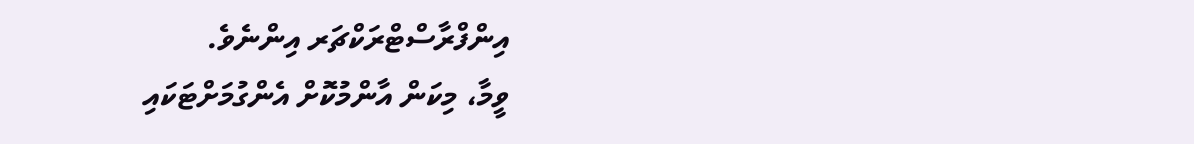އިންފްރާސްޓްރަކްޗަރ އިންނެވެ.
ވީމާ، މިކަން އާންމުކޮށް އެންގުމަށްޓަކައި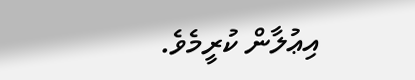އިޢުލާން ކުރީމެވެ.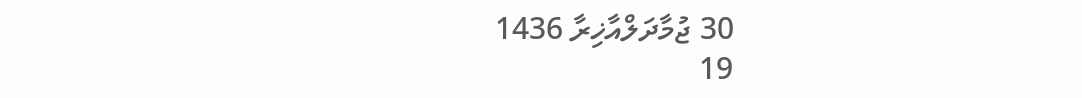30 ޖުމާދަލްއާޚިރާ 1436
19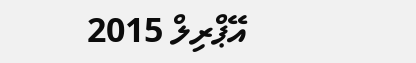އޭޕްރިލް 2015